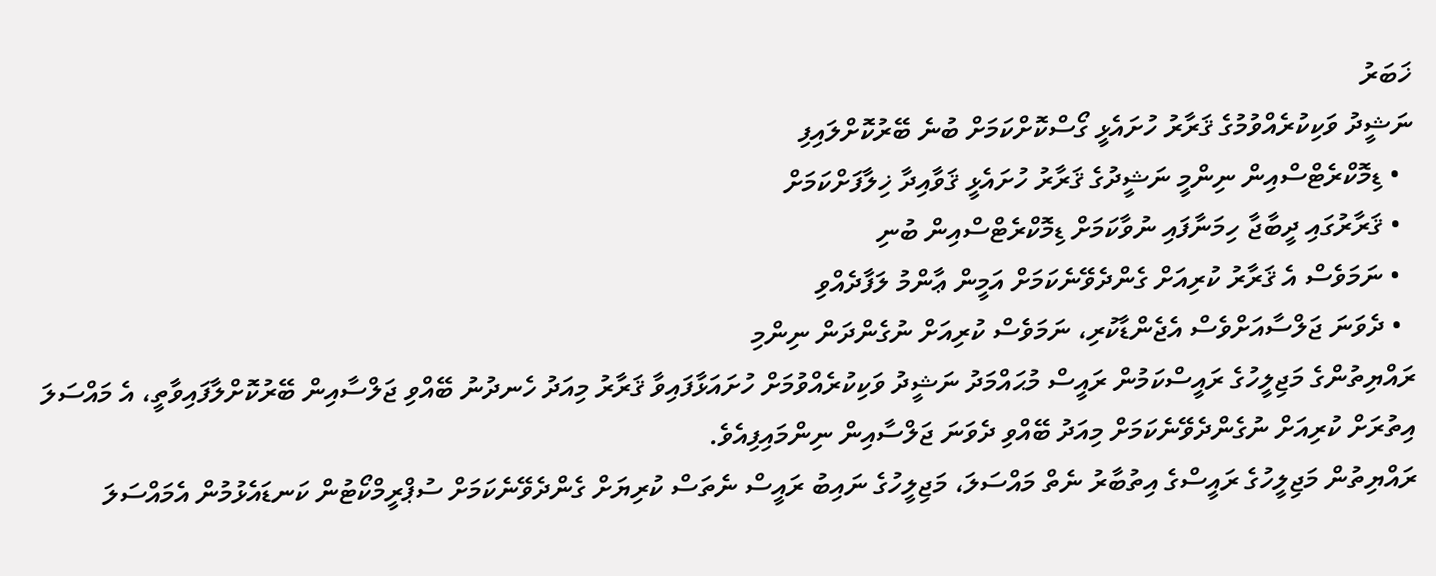ޚަބަރު
ނަޝީދު ވަކިކުރެއްވުމުގެ ޤަރާރު ހުށައެޅީ ގޯސްކޮށްކަމަށް ބުނެ ބޭރުކޮށްލައިފި
  • ޑިމޮކްރެޓްސްއިން ނިންމީ ނަޝީދުގެ ޤަރާރު ހުށައެޅީ ޤަވާއިދާ ޚިލާފަށްކަމަށް
  • ޤަރާރުގައި ދީބާޖާ ހިމަނާފައި ނުވާކަމަށް ޑިމޮކްރެޓްސްއިން ބުނި
  • ނަމަވެސް އެ ޤަރާރު ކުރިއަށް ގެންދެވޭނެކަމަށް އަމީން ޢާންމު ލަފާދެއްވި
  • ދެވަނަ ޖަލްސާއަށްވެސް އެޖެންޑާކުރި، ނަމަވެސް ކުރިއަށް ނުގެންދަން ނިންމި
ރައްޔިތުންގެ މަޖިލީހުގެ ރައީސްކަމުން ރައީސް މުޙައްމަދު ނަޝީދު ވަކިކުރެއްވުމަށް ހުށައަޅާފައިވާ ޤަރާރު މިއަދު ހެނދުނު ބޭއްވި ޖަލްސާއިން ބޭރުކޮށްލާފައިވާތީ، އެ މައްސަލަ އިތުރަށް ކުރިއަށް ނުގެންދެވޭނެކަމަށް މިއަދު ބޭއްވި ދެވަނަ ޖަލްސާއިން ނިންމައިފިއެވެ.
ރައްޔިތުން މަޖިލީހުގެ ރައީސްގެ އިތުބާރު ނެތް މައްސަލަ، މަޖިލީހުގެ ނައިބު ރައީސް ނެތަސް ކުރިޔަށް ގެންދެވޭނެކަމަށް ސުޕްރީމްކޯޓުން ކަނޑައެޅުމުން އެމައްސަލަ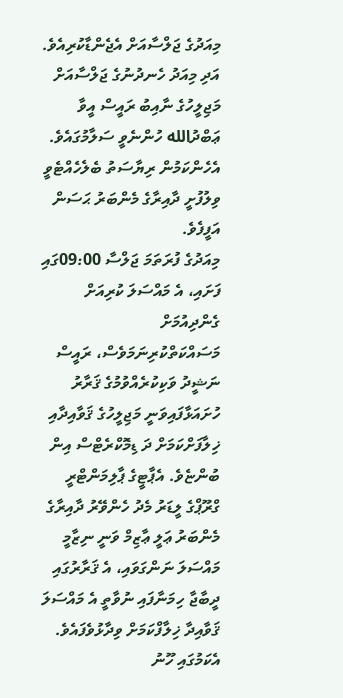މިއަދުގެ ޖަލްސާއަށް އެޖެންޑާކުރިއެވެ. އަދި މިއަދު ހެނދުނުގެ ޖަލްސާއަށް މަޖިލީހުގެ ނާއިބު ރައީސް އީވާ ޢަބްދުالله ހުންނެވީ ސަލާމުގައެވެ. އެހެންކަމުން ރިޔާސަތު ބެލެހެއްޓެވީ ވިލުފުށީ ދާއިރާގެ މެންބަރު ޙަސަން އަފީފެވެ.
މިއަދުގެ ފުރަތަމަ ޖަލްސާ 09:00ގައި ފަށައި، އެ މައްސަލަ ކުރިއަށް ގެންދިއުމަށް މަސައްކަތްކުރިނަމަވެސް، ރައީސް ނަޝީދު ވަކިކުރެއްވުމުގެ ޤަރާރު ހުށައަޅާފައިވަނީ މަޖިލީހުގެ ޤަވާއިދާއި ޚިލާފަށްކަމަށް ދަ ޑިމޮކްރެޓްސް އިން ބުންޏެވެ. އެޕާޓީގެ ޕާލިމަންޓްރީ ގްރޫޕްގެ ލީޑަރު މެދު ހެންވޭރު ދާއިރާގެ މެންބަރު ޢަލީ ޢާޒިމް ވަނީ ނިޒާމީ މައްސަލަ ނަންގަވައި، އެ ޤަރާރުގައި ދީބާޖާ ހިމަނާފައި ނުވާތީ އެ މައްސަލަ ޤަވާއިދާ ޚިލާފްކަމަށް ވިދާޅުވެފައެވެ.
އެކަމުގައި ހޫނު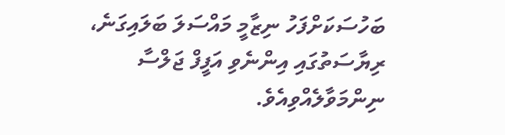ބަހުސަކަށްފަހު ނިޒާމީ މައްސަލަ ބަލައިގަނެ، ރިޔާސަތުގައި އިންނެވި އަފީފް ޖަލްސާ ނިންމަވާލެއްވިއެވެ.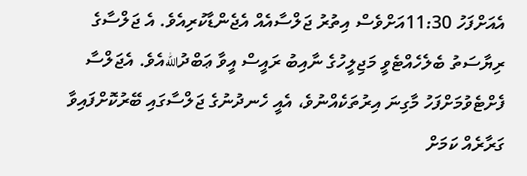އެއަށްފަހު 11:30އަށްވެސް އިތުރު ޖަލްސާއެއް އެޖެންޑާކުރިއެވެ. އެ ޖަލްސާގެ ރިޔާސަތު ބެލެހެއްޓެވީ މަޖިލީހުގެ ނާއިބު ރައީސް އީވާ ޢަބްދުاللهއެވެ. އެޖަލްސާ ފެށްޓެވުމަށްފަހު މާގިނަ އިރުތަކެއްނުވެ، އެއީ ހެނދުނުގެ ޖަލްސާގައި ބޭރުކޮށްފައިވާ ގަރާރެއް ކަމަށް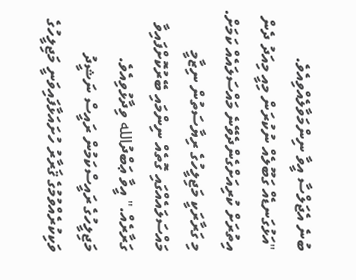ބުނެ އެޖަލްސާ އީވާ ނިންމަވާލެއްވިއެވެ.
"އަޅުގަނޑެއް ގަބޫލެއް ނުކުރަން މިއީ މިއަދު ދެން އިތުރަށް ކުރިއަށްގެންދެވޭނެ މައްސަލައެއް ކަމަށް. މި ގަރާރަކީ މަޖިލީހުގެ ރިޔާސަތުން ނިޒާމީ މައްސަލައެއްގައި ގޮތެއް ނިންމައި ބޭރުކޮށްފައިވާ ގަރާރެއް." އީވާ ޢަބްދުالله ވިދާޅުވިއެވެ.
މަޖިލީހުގެ ރައީސްކަމުން ރައީސް ނަޝީދު ވަކިކުރެއްވުމުގެ ޤަރާރު ހުށައަޅާފައިވަނީ މަޖިލީހުގެ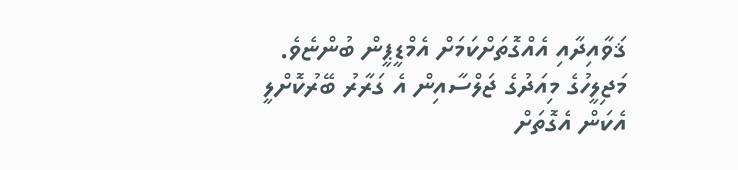ޤަވާއިދާއި އެއްގޮތަށްކަމަށް އެމްޑީޕީން ބުންޏެވެ. މަޖިލީހުގެ މިއަދުގެ ޖަލްސާއިން އެ ގަރާރު ބޭރުކޮށްލީ އެކަން އެގޮތަށް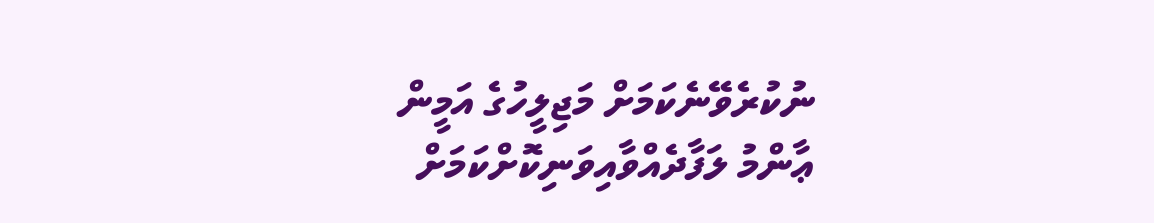ނުކުރެވޭނެކަމަށް މަޖިލީހުގެ އަމީން ޢާންމު ލަފާދެއްވާއިވަނިކޮށްކަމަށް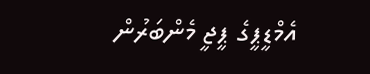އެމްޑީޕީގެ ޕީޖީ މެންބަރުން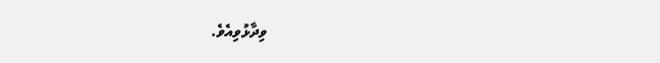ވިދާޅުވިއެވެ.